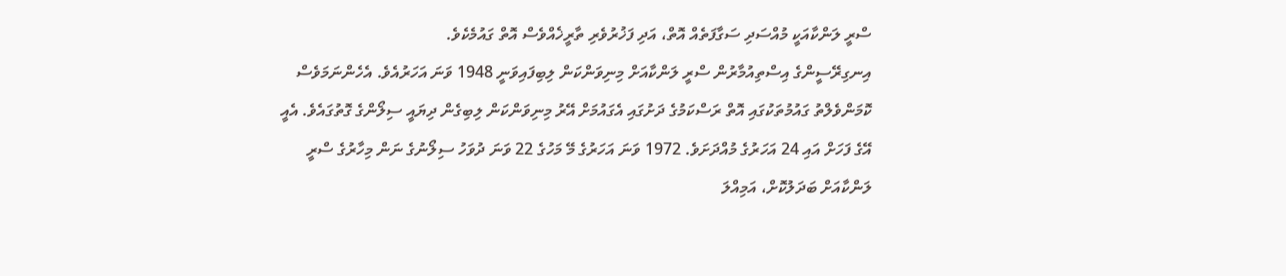ސްރީ ލަންކާއަކީ މުއްސަދި ސަގާފަތެއް އޮތް، އަދި ފަޚުރުވެރި ތާރީޚެއްވެސް އޮތް ގައުމެކެވެ.
އިނގިރޭސީންގެ އިސްތިއުމާރުން ސްރީ ލަންކާއަށް މިނިވަންކަން ލިބިފައިވަނީ 1948 ވަނަ އަހަރުއެވެ. އެހެންނަމަވެސް ކޮމަންވެލްތު ގައުމުތަކުގައި އޮތް ރަސްކަމުގެ ދަށުގައި އެގައުމަށް އޭރު މިނިވަންކަން ލިބިގެން ދިޔައީ ސިލޯންގެ ގޮތުގައެވެ. އެއީ އޭގެ ފަހަށް އައި 24 އަހަރުގެ މުއްދަށަވެ. 1972 ވަނަ އަހަރުގެ މޭ މަހުގެ 22 ވަނަ ދުވަހު ސިލޯނުގެ ނަން މިހާރުގެ ސްރީ ލަންކާއަށް ބަދަލުކޮށް، އަމިއްލަ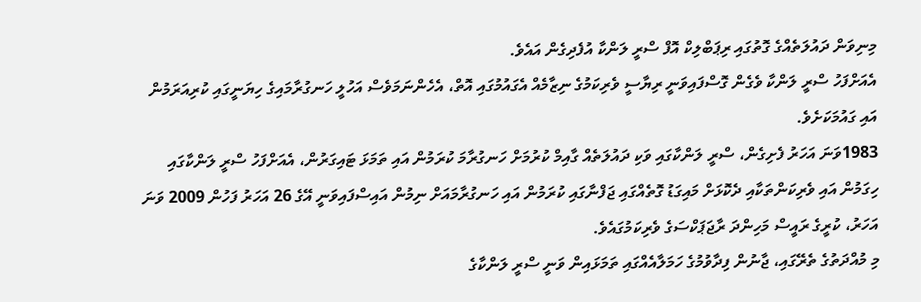މިނިވަން ދައުލަތެއްގެ ގޮތުގައި ރިޕަބްލިކް އޮފް ސްރީ ލަންކާ އުފެދިގެން އައެވެ.
އެއަށްފަހު ސްރީ ލަންކާ ވެގެން ގޮސްފައިވަނީ ރިޔާސީ ވެރިކަމުގެ ނިޒާމެއް އެގައުމުގައި އޮތް، އެހެންނަމަވެސް އަހުލީ ހަނގުރާމައިގެ ހިޔަނީގައި ކުރިއަރަމުން އައި ގައުމަކަށެވެ.
1983ވަނަ އަހަރު ފެށިގެން، ސްރީ ލަންކާގައި ވަކި ދައުލަތެއް ގާއިމް ކުރުމަށް ހަނގުރާމަ ކުރަމުން އައި ތަމަޅަ ޓައިގަރުން، އެއަށްފަހު ސްރީ ލަންކާގައި ހިގަމުން އައި ވެރިކަންތަކާއި ދެކޮޅަށް މައިގަޑު ގޮތެއްގައި ޖަފްނާގައި ކުރަމުން އައި ހަނގުރާމައަށް ނިމުން އައިސްފައިވަނީ އޭގެ 26 އަހަރު ފަހުން 2009 ވަނަ އަހަރު، ކުރީގެ ރައީސް މަހިންދަ ރާޖަޕަކްސަގެ ވެރިކަމުގައެވެ.
މި މުއްދަތުގެ ތެރޭގައި، ޖާނުން ފިދާވުމުގެ ހަމަލާއެއްގައި ތަމަޅައިން ވަނީ ސްރީ ލަންކާގެ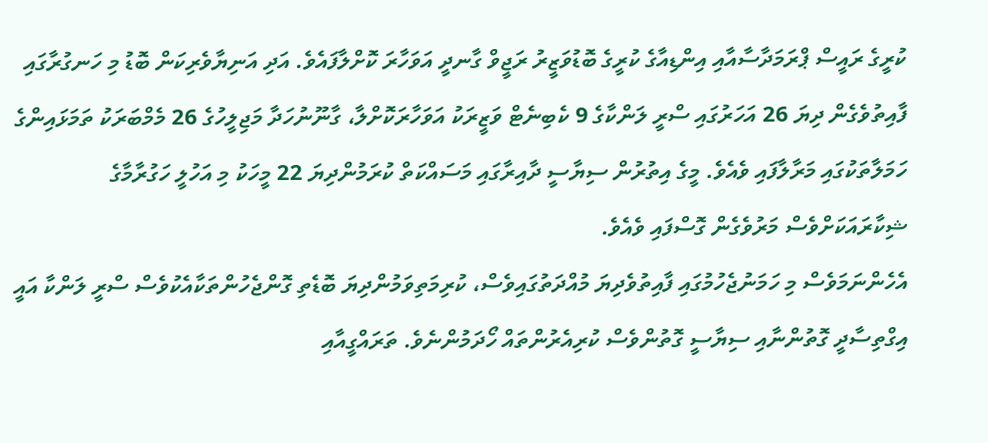ކުރީގެ ރައީސް ޕްރަމަދާސާއާއި އިންޑިއާގެ ކުރީގެ ބޮޑުވަޒީރު ރަޖީވް ގާނދީ އަވަހާރަ ކޮށްލާފައެވެ. އަދި އަނިޔާވެރިކަން ބޮޑު މި ހަނގުރާގައި ފާއިތުވެގެން ދިޔަ 26 އަހަރުގައި ސްރީ ލަންކާގެ 9 ކެބިނެޓް ވަޒީރަކު އަވަހާރަކޮށްލާ، ގާނޫނުހަދާ މަޖިލީހުގެ 26 މެމްބަރަކު ތަމަޅައިންގެ ހަމަލާތަކުގައި މަރާލާފައި ވެއެވެ. މީގެ އިތުރުން ސިޔާސީ ދާއިރާގައި މަސައްކަތް ކުރަމުންދިޔަ 22 މީހަކު މި އަހުލީ ހަގުރާމާގެ ޝިކާރައަކަށްވެސް މަރުވެގެން ގޮސްފައި ވެއެވެ.
އެހެންނަމަވެސް މި ހަމަނުޖެހުމުގައި ފާއިތުވެދިޔަ މުއްދަތުގައިވެސް، ކުރިމަތިވަމުންދިޔަ ބޮޑެތި ގޮންޖެހުންތަކާއެކުވެސް ސްރީ ލަންކާ އައީ އިގްތިސާދީ ގޮތުންނާއި ސިޔާސީ ގޮތުންވެސް ކުރިއެރުންތައް ހޯދަމުންނެވެ. ތަރައްގީއާއި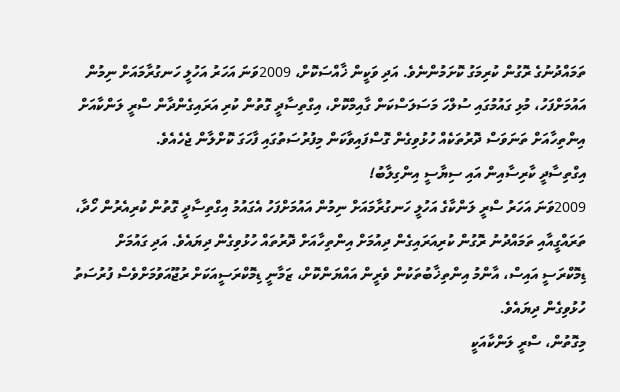ތަމައްދުނުގެ ރޮގުން ކުރިމަގު ކޮށަމުންނެވެ. އަދި ވަކީން ޚާއްސަކޮށް، 2009ވަނަ އަހަރު އަހުލީ ހަނގުރާމައަށް ނިމުން އައުމަށްފަހު، މުޅި ގައުމުގައި ސުލްހަ މަސަލަސްކަން ގާއިމްކޮށް، އިގްތިސާދީ ގޮތުން ކުރި އަރައިގެންދާން ސްރީ ލަންކާއަށް އިންތިހާއަށް ތަނަވަސް ދޮރުތަކެއް ހުޅުވިގެން ގޮސްފައިވާކަން މިފުރުސަތުގައި ފާހަގަ ކޮށްލާން ޖެހެއެވެ.
އިގްތިސާދީ ކާރިސާއިން އައި ސިޔާސީ އިންގިލާބު!
2009ވަނަ އަހަރު ސްރީ ލަންކާގެ އަހުލީ ހަނގުރާމައަށް ނިމުން އައުމަށްފަހު އެގައުމު އިގްތިސާދީ ގޮތުން ކުރިއެރުން ހޯދާ، ތަރައްގީއާއި ތަމައްދުނު ރޮގުން ކުރިއަރައިގެން ދިއުމަށް އިންތިހާއަށް ދޮރުތައް ހުޅުވިގެން ދިޔައެވެ. އަދި ގައުމަށް ޑިމޮކްރަސީ އައިސް، އާންމު އިންތިޚާބުތަކުން ވެރީން އައްޔަންކޮށް، ޒަމާނީ ޑިމޮކްރަސީއަކަށް ރުޖޫއަވުމަށްވެސް ފުރުސަތު ހުޅުވިގެން ދިޔައެވެ.
މިގޮތުން، ސްރީ ލަންކާއަކީ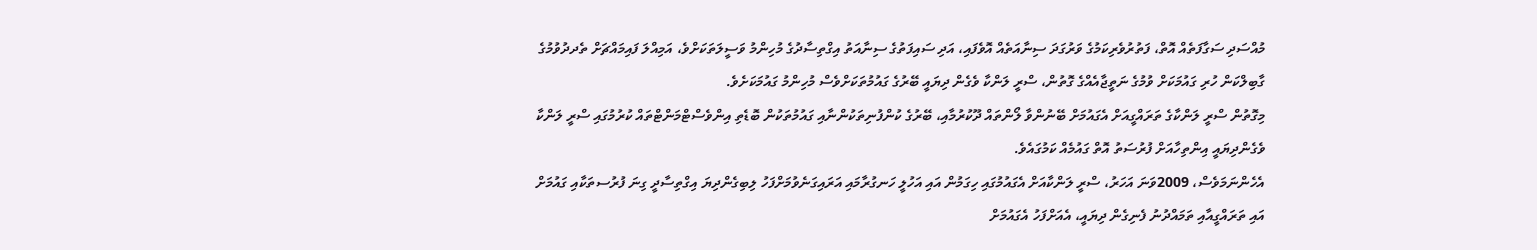މުއްސަދި ސަގާފަތެއް އޮތް، ފަތުރުވެރިކަމުގެ ވަރުގަދަ ސިނާއަތެއް އޮވެފައި، އަދި ސައިފަތުގެ ސިނާއަތު އިގްތިސާދުގެ މުހިންމު ވަސީލަތަކަށްވެ، އަމިއްލަ ފައިމައްޗަށް ތެދދުވުމުގެ ގާބިލްކަން ހުރި ގައުމަކަށް ވުމުގެ ނަތީޖާއެއްގެ ގޮތުން، ސްރީ ލަންކާ ވެގެން ދިޔައީ ބޭރުގެ ގައުމުތަކަށްވެސް މުހިންމު ގައުމަކަށެވެ.
މިގޮތުން ސްރީ ލަންކާގެ ތަރައްގީއަށް އެގައުމަށް ބޭނުންވާ ލޯންތައް ދޫކުރުމާއި، ބޭރުގެ ކުންފުނިތަކުންނާއި ގައުމުތަކުން ބޮޑެތި އިންވެސްޓްމަންޓްތައް ކުރުމުގައި ސްރީ ލަންކާ ވެގެންދިޔައީ އިންތިހާއަށް ފުރުސަތު އޮތް ގައުމެއް ކަމުގައެވެ.
އެހެންނަމަވެސް، 2009ވަނަ އަހަރު، ސްރީ ލަންކާއަށް އެގައުމުގައި ހިގަމުން އައި އަހުލީ ހަނގުރާމައި އަރައިގަނެވުމަށްފަހު ލިބިގެންދިޔަ އިގްތިސާދީ ގިނަ ފުރުސތަކާއި ގައުމަށް އައި ތަރައްގީއާއި ތަމައްދުނު ފެނިގެން ދިޔައީ، އެއަށްފަހު އެގައުމަށް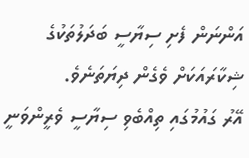އަންނަން ފެށި ސިޔާސީ ބަދަލުތަކުގެ ޝިކާރައަކަށް ވެގެން ދިޔަތަނެވެ.
އޭރު ގައުމުގައި ތިއްބެވި ސިޔާސީ ވެރީންވަނީ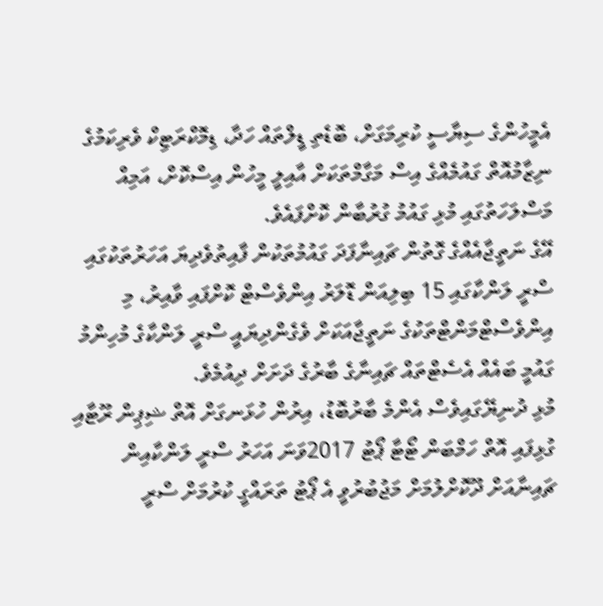އެމީހުންގެ ސިޔާސީ ކުރިމަގަށް، ބޮޑެތި ޑީލްތައް ހަދާ، ޑިމޮކްރަޓިކް ވެރިކަމުގެ ނިޒާމުއޮތް ގައުމެއްގެ އިސް މަގާމްތަކަށް އާއިލީ މީހުން އިސްކޮށް، އަމިއް މަސްލަހަތުގައި މުޅި ގައުމު ގުރުބާން ކޮށްފައެވެ.
އޭގެ ނަތީޖާއެއްގެ ގޮތުން ޗައިނާފަދަ ގައުމުތަކުން ފާއިތުވެދިޔަ އަހަރުތަކުގައި ސްރީ ލަންކާގައި 15 ބިލިއަން ޑޮލަރު އިންވެސްޓް ކޮށްފައި ވާއިރު، މި އިންވެސްޓްމަންޓްތަކުގެ ނަތީޖާއަކަށް ވެގެންދިޔައީ ސްރީ ލަންކާގެ މުހިންމު ގައުމީ ބައެއް އެސެޓްތައް ޗައިނާގެ ބާރުގެ ދަށަށް ދިއުމެވެ.
މުޅި ދުނިޔޭގައިވެސް އެންމެ ބާރުބޮޑު، އިރުން ހުޅަނގަށް އޮތް ޝިޕިން ރޫޓާއި ގުޅިފައި އޮތް ހަމްބަން ޓޯޓާ ޕޯޓު 2017ވަނަ އަހަރު ސްރީ ލަންކާއިން ޗައިނާއަށް ދޫކޮށްލުމަށް މަޖުބުރުވީ އެ ޕޯޓު ތަރައްގީ ކުރުމަށް ސްރީ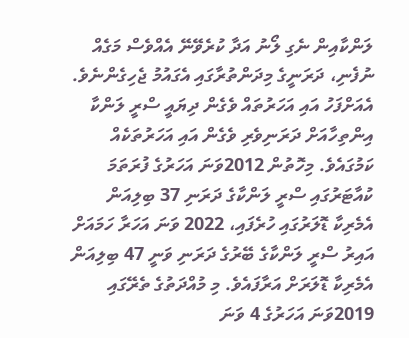ލަންކާއިން ނެގި ލޯނު އަދާ ކުރެވޭނޭ އެއްވެސް މަގެއް ނުފެނި، ދަރަނީގެ މިދަންތުރާގައި އެގައުމު ޖެހިގެންނެވެ.
އެއަށްފަހު އައި އަހަރުތައް ވެގެން ދިޔައީ ސްރީ ލަންކާ އިންތިހާއަށް ދަރަނިވެރި ވެގެން އައި އަހަރުތަކެއް ކަމުގައެވެ. މިހޮތުން 2012ވަނަ އަހަރުގެ ފުރަތަމަ ކުއާޓަރުގައި ސްރީ ލަންކާގެ ދަރަނި 37 ބިލިއަން އެމެރިކާ ޑޮލަރުގައި ހުރެފައި، 2022 ވަނަ އަހަރާ ހަމައަށް އައިރު ސްރީ ލަންކާގެ ބޭރުގެ ދަރަނި ވަނީ 47 ބިލިއަން އެމެރިކާ ޑޮލަރަށް އަރާފައެވެ. މި މުއްދަތުގެ ތެރޭގައި 2019ވަނަ އަހަރުގެ 4 ވަނަ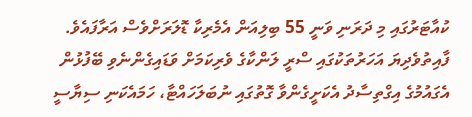ކުއާޓަރުގައި މި ދަރަނި ވަނީ 55 ބިލިއަން އެމެރިކާ ޑޮލަރަށްވެސް އަރާފައެވެ.
ފާއިތުވެދިޔަ އަހަރުތަކުގައި ސްރީ ލަންކާގެ ވެރިކަމަށް ވަޑައިގެންނެވި ބޭފުޅުން އެގައުމުގެ އިގްތިސާދު އެކަށީގެންވާ ގޮތުގައި ނުބަލަހައްޓާ، ހަމައެކަނި ސިޔާސީ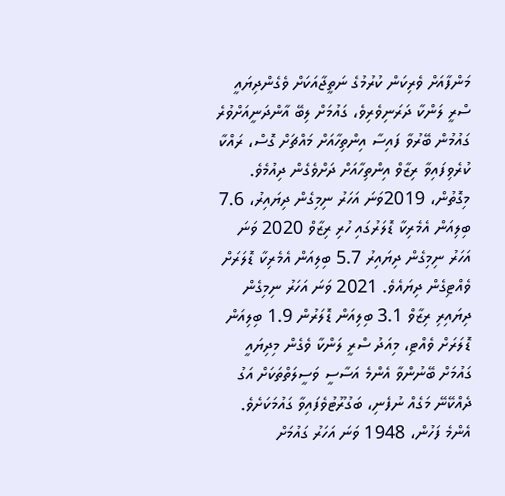މަންފާއަށް ވެރިކަން ކުރުމުގެ ނަތީޖާއަކަށް ވެގެންދިޔައީ ސްރީ ލަންކާ ދަރަނިވެރިވެ، ގައުމަށް ލިބޭ އާންދަނީއަށްވުރެ ގައުމުން ބޭރުވާ ފައިސާ އިންތިހާއަށް މައްޗަށް ގޮސް، ރައްކާ ކުރެވިފައިވާ ރިޒާވް އިންތިހާއަށް ދަށްވެގެން ދިއުމެވެ.
މިގޮތުން، 2019ވަނަ އަހަރު ނިމިގެން ދިޔައިރު، 7.6 ބިލިއަން އެމެރިކާ ޑޮލަރުގައި ހުރި ރިޒާވް 2020 ވަނަ އަހަރު ނިމިގެން ދިޔައިރު 5.7 ބިލިއަން އެމެރިކާ ޑޮލަރަށް ވެއްޓިގެން ދިޔައެވެ. 2021 ވަނަ އަހަރު ނިމިގެން ދިޔައިރި ރިޒާވް 3.1 ބިލިއަން ޑޮލަރުން 1.9 ބިލިއަން ޑޮލަރަށް ވެއްޓި، މިއަދު ސްރީ ލަންކާ ވެގެން މިދިޔައީ ގައުމަށް ބޭނުންވާ އެންމެ އަސާސީ ވަސީލަތްތަކަށް އަގު ދެއްކޭނޭ މަގެއް ނުފެނި، ބަގުރޫޓުވެފައިވާ ގައުމަކަށެވެ.
އެންމެ ފަހުން، 1948 ވަނަ އަހަރު ގައުމަށް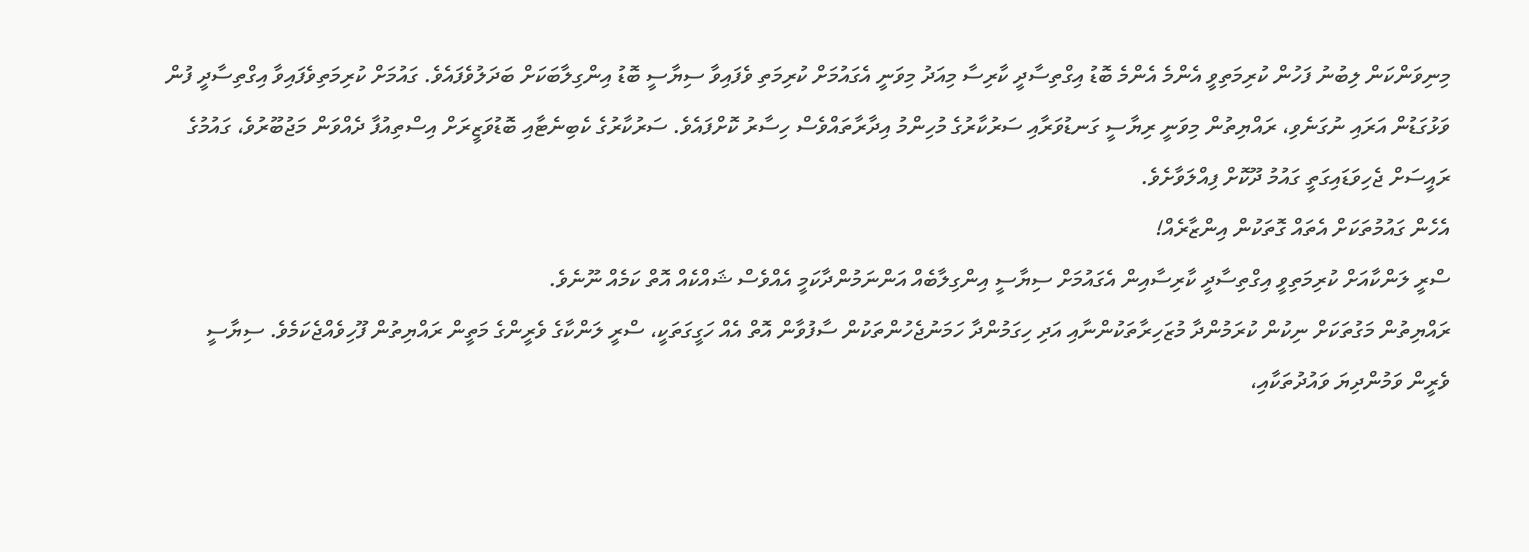މިނިވަންކަން ލިބުނު ފަހުން ކުރިމަތިވީ އެންމެ އެންމެ ބޮޑު އިގްތިސާދީ ކާރިސާ މިއަދު މިވަނީ އެގައުމަށް ކުރިމަތި ވެފައިވާ ސިޔާސީ ބޮޑު އިންގިލާބަކަށް ބަދަލުވެފައެވެ. ގައުމަށް ކުރިމަތިވެފައިވާ އިގްތިސާދީ ފުން ވަޅުގަޑުން އަރައި ނުގަނެވި، ރައްޔިތުން މިވަނީ ރިޔާސީ ގަނޑުވަރާއި ސަރުކާރުގެ މުހިންމު އިދާރާތައްވެސް ހިސާރު ކޮށްފައެވެ. ސަރުކާރުގެ ކެބިނެޓާއި ބޮޑުވަޒީރަށް އިސްތިއުފާ ދެއްވަން މަޖުބޫރުވެ، ގައުމުގެ ރައީސަށް ޖެހިވަޑައިގަތީ ގައުމު ދޫކޮށް ފިއްލަވާށެވެ.
އެހެން ގައުމުތަކަށް އެތައް ގޮތަކުން އިންޒާރެއް!
ސްރީ ލަންކާއަށް ކުރިމަތިވީ އިގްތިސާދީ ކާރިސާއިން އެގައުމަށް ސިޔާސީ އިންގިލާބެއް އަންނަމުންދާކަމީ އެއްވެސް ޝައްކެއް އޮތް ކަމެއް ނޫނެވެ.
ރައްޔިތުން މަގުތަކަށް ނިކުން ކުރަމުންދާ މުޒަހިރާތަކުންނާއި އަދި ހިގަމުންދާ ހަމަނުޖެހުންތަކުން ސާފުވާން އޮތް އެއް ހަގީގަތަކީ، ސްރީ ލަންކާގެ ވެރީންގެ މަތީން ރައްޔިތުން ފޫހިވެއްޖެކަމެވެ. ސިޔާސީ ވެރީން ވަމުންދިޔަ ވައުދުތަކާއި،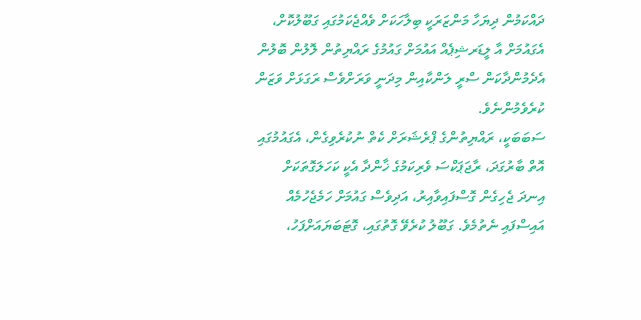ދައްކަމުން ދިޔަހާ މަންޒަރަކީ ބިލާހަކަށް ވެއްޖެކަމުގައި ގަބޫލުކޮށް، އެގައުމަށް އާ ލީޑަރޝިޕެއް އައުމަށް ގައުމުގެ ރައްޔިތުން ލޮލުން ބޮލުން އެދެމުންދާކަން ސްރީ ލަންކާއިން މިދަނީ ވަރަށްވެސް ރަގަޅަށް ވަޒަން ކުރެވެމުންނެވެ.
ސަބަބަކީ، ރައްޔިތުންގެ ޕްރެޝަރަށް ކެތް ނުކުރެވިގެން، އެގައުމުގައި އޮތް ބާރުގަދަ، ރާޖަޕަކްސަ ވެރިކަމުގެ ޚާންދާ އެކީ ކަހަލަގޮތަކަށް އިނދަ ޖެހިގެން ގޮސްފައިވާއިރު، އަދިވެސް ގައުމަށް ހަމެޖެހުމެއް އައިސްފައި ނެތުމެވެ. ގަބޫލު ކުރެވޭ ގޮތުގައި، ގޮޓަބަޔައަށްފަހު،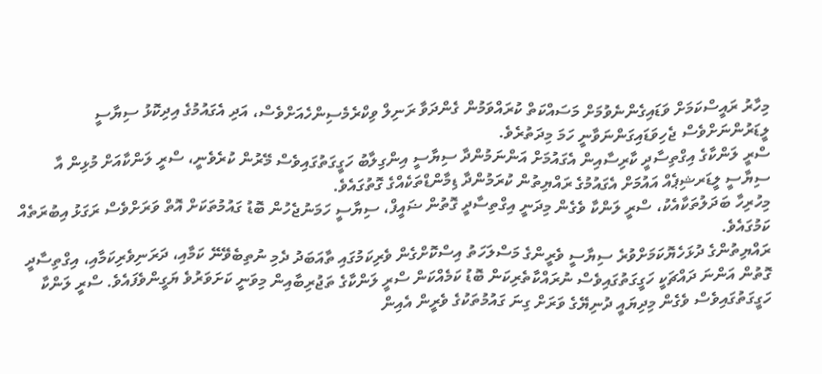މިހާރު ރައީސްކަމަށް ވަޑައިގެންނެވުމަށް މަސައްކަތް ކުރައްވަމުން ގެންދަވާ ރަނިލް ވިކްރެމެސިންހެއަށްވެސް، އަދި އެގައުމުގެ އިދިކޮޅު ސިޔާސީ ލީޑަރުންނަށްވެސް ޖެހިވަޑައިގަންނަވާނީ ހަމަ މިދަތުރެވެ.
ސްރީ ލަންކާގެ އިގްތިސާދީ ކާރިސާއިން އެގައުމަށް އަންނަމުންދާ ސިޔާސީ އިންގިލާބު ހަގީގަތުގައިވެސް މޭރުން ކުރެވެނީ، ސްރީ ލަންކާއަށް މުޅިން އާ ސިޔާސީ ލީޑަރޝިޕެއް އައުމަށް އެގައުމުގެ ރައްޔިތުން ކުރަމުންދާ ޑިމާންޑްތަކެއްގެ ގޮތުގައެވެ.
މިހުރިހާ ބަދަލުތަކާއެކު، ސްރީ ލަންކާ ވެގެން މިދަނީ އިގްތިސާދީ ގޮތުން ޟައީފް، ސިޔާސީ ހަމަނުޖެހުން ބޮޑު ގައުމުތަކަށް އޮތް ވަރަށްވެސް ރަގަޅު އިބުރަތެއް ކަމުގައެވެ.
ރައްޔިތުންގެ ދުޅަހެޔޮކަމަށްވުރެ ސިޔާސީ ވެރީންގެ މަސްލަހަތު އިސްކޮށްގެން ވެރިކަމުގައި ތާއަބަދު ދެމި ނުތިބެވޭނޭ ކަމާއި، ދަރަނިވެރިކަމާއި، އިގްތިސާދީ ގޮތުން އަންނަ ދައްޗަކީ ހަގީގަތުގައިވެސް ނުރައްކާތެރިކަން ބޮޑު ކަމެއްކަން ސްރީ ލަންކާގެ ތަޖުރިބާއިން މިވަނީ ކަށަވަރުވެ ޔަގީންވެފައެވެ. ސްރީ ލަންކާ ހަގީގަތުގައިވެސް ވެގެން މިދިޔައީ ދުނިޔޭގެ ވަރަށް ގިނަ ގައުމުތަކުގެ ވެރީން އެއިން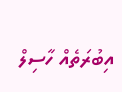އިބުރަތެއް ހާސިލް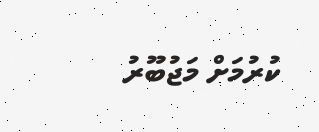ކުރުމަށް މަޖުބޫރު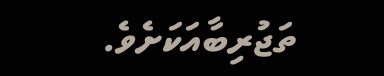ތަޖުރިބާއަކަށެވެ.